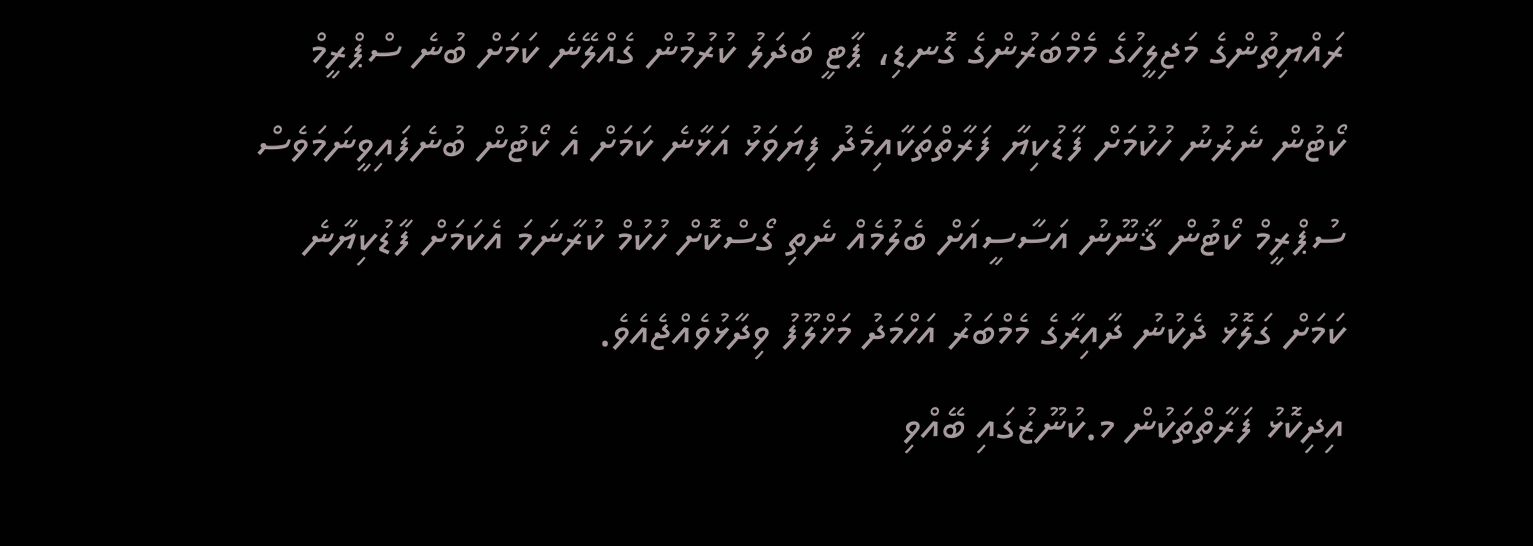ރައްޔިތުންގެ މަޖިލީހުގެ މެމްބަރުންގެ ގޮނޑި، ޕާޓީ ބަދަލު ކުރުމުން ގެއްލޭނެ ކަމަށް ބުނެ ސްޕްރީމް ކޯޓުން ނެރުނު ހުކުމަށް ފާޑުކިޔާ ފަރާތްތަކާއިމެދު ފިޔަވަޅު އަޅާނެ ކަމަށް އެ ކޯޓުން ބުނެފައިވީނަމަވެސް ސުޕްރީމް ކޯޓުން ޤާނޫނު އަސާސީއަށް ބެލުމެއް ނެތި ގޯސްކޮށް ހުކުމް ކުރާނަމަ އެކަމަށް ފާޑުކިޔާނެ ކަމަށް ގަލޮޅު ދެކުނު ދާއިރާގެ މެމްބަރު އަހްމަދު މަޚްލޫފު ވިދާޅުވެއްޖެއެވެ.
އިދިކޮޅު ފަރާތްތަކުން މ.ކުނޫޒުގައި ބޭއްވި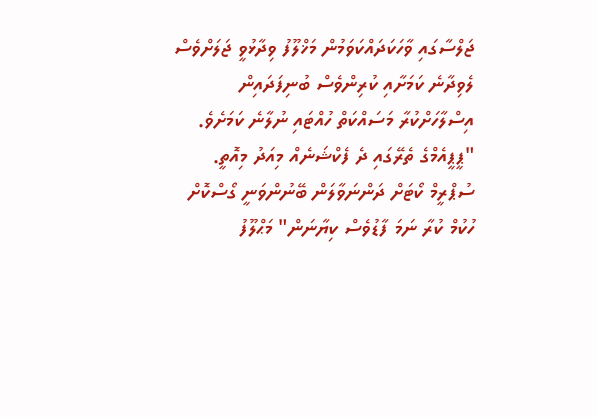ޖަލްސާގައި ވާހަކަދައްކަވަމުން މަޚްލޫފު ވިދާޅުވީ ޖަލަށްވެސް ލެވިދާނެ ކަމަށާއި ކުރިންވެސް ބުނިފަދައިން އިސްލާހަށްކުރާ މަސައްކަތް ހުއްޓައި ނުލާނެ ކަމަށެވެ.
"ޕީޕީއެމްގެ ތެރޭގައި ދެ ފެކްޝަނެއް މިއަދު މިއޮތީ. ސުޕްރީމް ކޯޓަށް ދަންނަވާލަން ބޭނުންވަނީ ގޯސްކޮށް ހުކުމް ކުރާ ނަމަ ފާޑުވެސް ކިޔާނަން" މަޙްލޫފު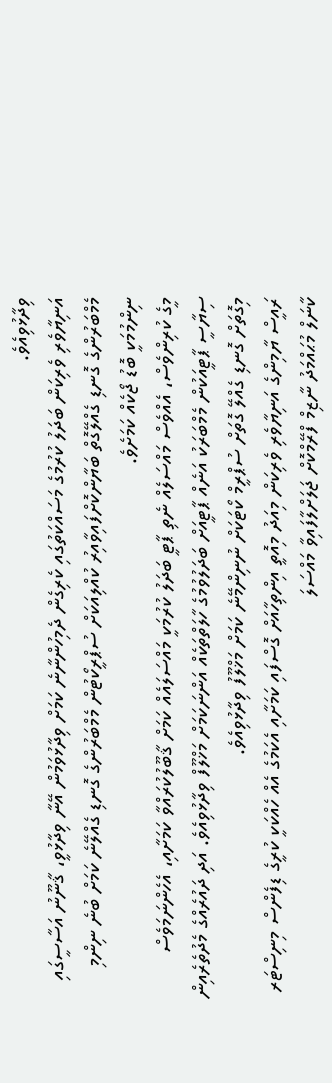ވިދާޅުވިއެވެ.
އަނިޔާވެރި ވެރިކަން ބަދަލު ކުރުމުގެ މަސައްކަތުގައި ކެރިގެން ދެމިހުންނާނެ ކަމަށް ވިދާޅުވަމުން އޭނާ ވިދާޅުވީ، ޤާނޫނު އަސާސީގައި މެމްބަރުންގެ ގޮނޑި ގެއްލޭގޮތް ބަޔާންކޮށްފައިވާއިރު ކުއްލިއަކަށް ސުޕްރީކޯޓުން މެމްބަރުންގެ ގޮނޑި ގެއްލޭނެ ކަމަށް ބުނެ ނިންމި ނިންމުމަކީ ބޮޑު ޖޯކެއް ކަމަށެވެ.
މީގެ ކުރިންވެސް، އެއްވެސް މައްސަލެއް ނެތި ޕާޓީ ބަދަލު ކުރުމަކީ މައްސަލައެއް ކަމަށް ޤާބޫލުކުރައްވާ ކަމަށާއި، އެހެންނަމަވެސް ސިޔާސީ ޕާޓީއަކުން މެމްބަރަކު އަނެއް ޕާޓީއަށް ބަދަލުވުމުގެ ހާލަތްތަކެއް އަންނަކަމަށް މަޚްލޫފް ވިދާޅުވިއެވެ. އަދި ދައުރެއްގެ މެދުތެރެއިން މިގޮތަށް ގޮނޑި ގެއްލޭ ގޮތަށް ސުޕްރީމް ކޯޓަކަށް ނުނިންމޭނެ ކަމަށް މަޚްލޫފު ވިދާޅުވިއެވެ.
ރައީސް ޔާމިންގެ އަނިޔާވެރި ވެރިކަން މިއަދު މިއޮތީ އިންތިހާއަށް ގޮސްފައި ކަމަށާއި އެކަމުގެ އެއް ހެއްކަކީ ކުރީގެ ޑިފެންސް މިނިސްޓަރ ކާނަލް މުޙައްމަދު ނާޒިމް ފްރޭމްކޮށް ޖަލަށްލާފައިވާ މައްސަލަ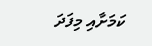ކަމަށާއި މިފަދަ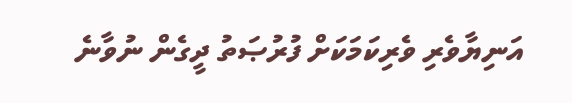އަނިޔާވެރި ވެރިކަމަކަށް ފުރުޞަތު ދީގެން ނުވާނެ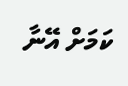ކަމަށް އޭނާ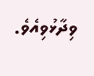ވިދާޅުވިއެވެ.